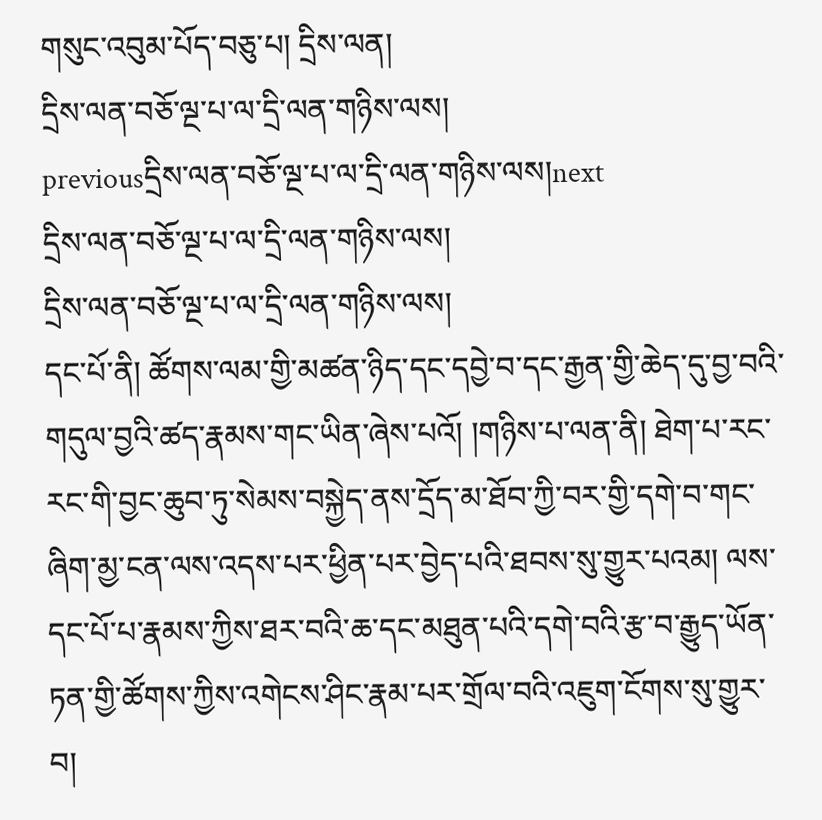གསུང་འབུམ་པོད་བཅུ་པ། དྲིས་ལན།
དྲིས་ལན་བཅོ་ལྔ་པ་ལ་དྲི་ལན་གཉིས་ལས།
previousདྲིས་ལན་བཅོ་ལྔ་པ་ལ་དྲི་ལན་གཉིས་ལས།next
དྲིས་ལན་བཅོ་ལྔ་པ་ལ་དྲི་ལན་གཉིས་ལས།
དྲིས་ལན་བཅོ་ལྔ་པ་ལ་དྲི་ལན་གཉིས་ལས།
དང་པོ་ནི། ཚོགས་ལམ་གྱི་མཚན་ཉིད་དང་དབྱེ་བ་དང་རྒྱན་གྱི་ཆེད་དུ་བྱ་བའི་གདུལ་བྱའི་ཚད་རྣམས་གང་ཡིན་ཞེས་པའོ། །གཉིས་པ་ལན་ནི། ཐེག་པ་རང་རང་གི་བྱང་ཆུབ་ཏུ་སེམས་བསྐྱེད་ནས་དྲོད་མ་ཐོབ་ཀྱི་བར་གྱི་དགེ་བ་གང་ཞིག་མྱ་ངན་ལས་འདས་པར་ཕྱིན་པར་བྱེད་པའི་ཐབས་སུ་གྱུར་པའམ། ལས་དང་པོ་པ་རྣམས་ཀྱིས་ཐར་བའི་ཆ་དང་མཐུན་པའི་དགེ་བའི་རྩ་བ་རྒྱུད་ཡོན་ཏན་གྱི་ཚོགས་ཀྱིས་འགེངས་ཤིང་རྣམ་པར་གྲོལ་བའི་འཇུག་ངོགས་སུ་གྱུར་བ།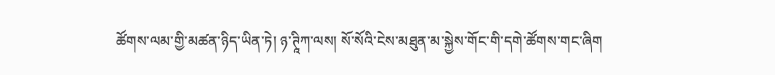ཚོགས་ལམ་གྱི་མཚན་ཉིད་ཡིན་ཏེ། ཉ་ཊཱིཀ་ལས། སོ་སོའི་ངེས་མཐུན་མ་སྐྱེས་གོང་གི་དགེ་ཚོགས་གང་ཞིག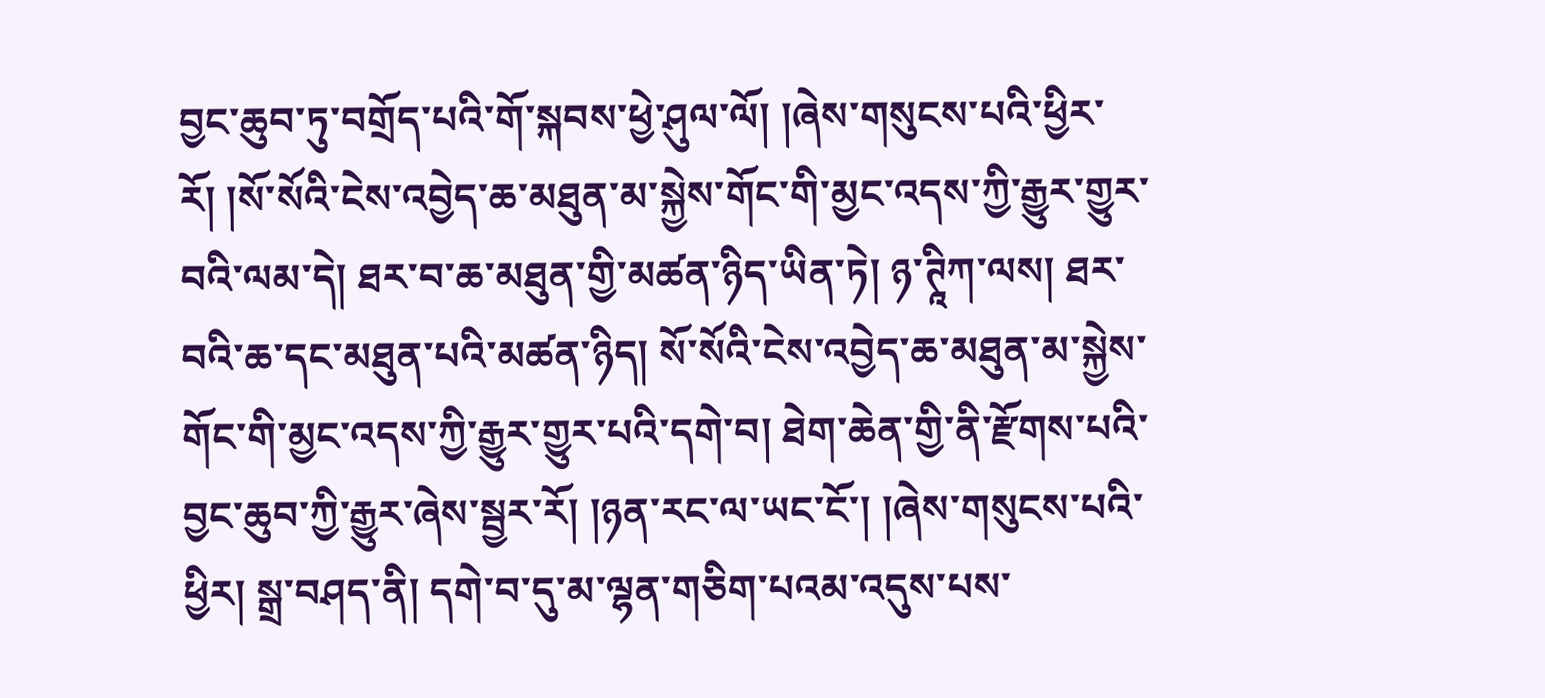བྱང་ཆུབ་ཏུ་བགྲོད་པའི་གོ་སྐབས་ཕྱེ་ཤུལ་ལོ། །ཞེས་གསུངས་པའི་ཕྱིར་རོ། །སོ་སོའི་ངེས་འབྱེད་ཆ་མཐུན་མ་སྐྱེས་གོང་གི་མྱང་འདས་ཀྱི་རྒྱུར་གྱུར་བའི་ལམ་དེ། ཐར་བ་ཆ་མཐུན་གྱི་མཚན་ཉིད་ཡིན་ཏེ། ཉ་ཊཱིཀ་ལས། ཐར་བའི་ཆ་དང་མཐུན་པའི་མཚན་ཉིད། སོ་སོའི་ངེས་འབྱེད་ཆ་མཐུན་མ་སྐྱེས་གོང་གི་མྱང་འདས་ཀྱི་རྒྱུར་གྱུར་པའི་དགེ་བ། ཐེག་ཆེན་གྱི་ནི་རྫོགས་པའི་བྱང་ཆུབ་ཀྱི་རྒྱུར་ཞེས་སྦྱར་རོ། །ཉན་རང་ལ་ཡང་ངོ་། །ཞེས་གསུངས་པའི་ཕྱིར། སྒྲ་བཤད་ནི། དགེ་བ་དུ་མ་ལྷན་གཅིག་པའམ་འདུས་པས་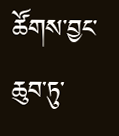ཚོགས་བྱང་ཆུབ་ཏུ་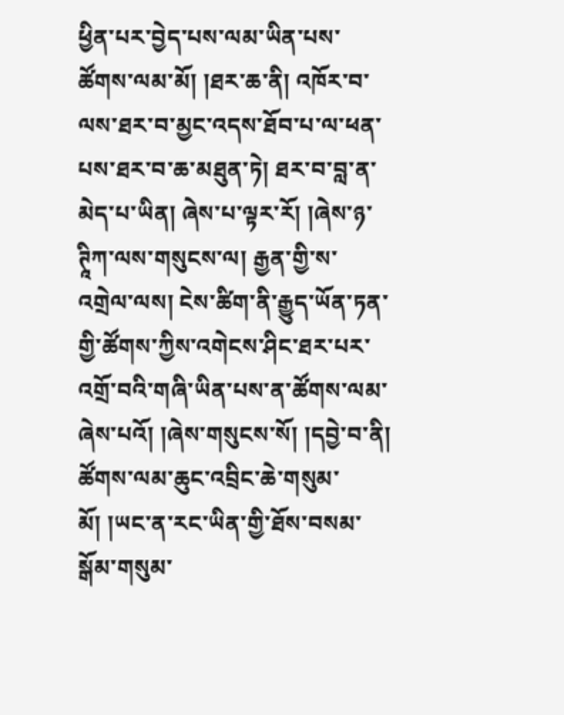ཕྱིན་པར་བྱེད་པས་ལམ་ཡིན་པས་ཚོགས་ལམ་མོ། །ཐར་ཆ་ནི། འཁོར་བ་ལས་ཐར་བ་མྱང་འདས་ཐོབ་པ་ལ་ཕན་པས་ཐར་བ་ཆ་མཐུན་ཏེ། ཐར་བ་བླ་ན་མེད་པ་ཡིན། ཞེས་པ་ལྟར་རོ། །ཞེས་ཉ་ཊཱིཀ་ལས་གསུངས་ལ། རྒྱན་གྱི་ས་འགྲེལ་ལས། ངེས་ཚིག་ནི་རྒྱུད་ཡོན་ཏན་གྱི་ཚོགས་ཀྱིས་འགེངས་ཤིང་ཐར་པར་འགྲོ་བའི་གཞི་ཡིན་པས་ན་ཚོགས་ལམ་ཞེས་པའོ། །ཞེས་གསུངས་སོ། །དབྱེ་བ་ནི། ཚོགས་ལམ་ཆུང་འབྲིང་ཆེ་གསུམ་མོ། །ཡང་ན་རང་ཡིན་གྱི་ཐོས་བསམ་སྒོམ་གསུམ་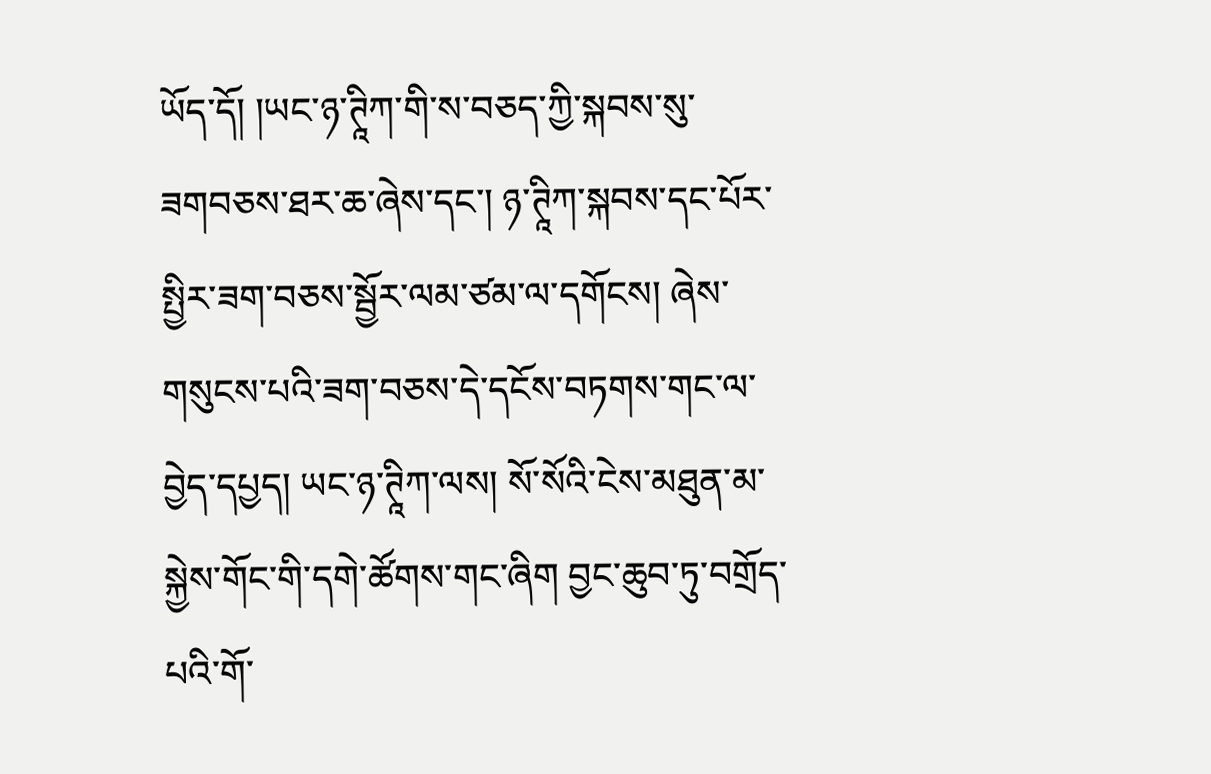ཡོད་དོ། །ཡང་ཉ་ཊཱིཀ་གི་ས་བཅད་ཀྱི་སྐབས་སུ་ཟགབཅས་ཐར་ཆ་ཞེས་དང་། ཉ་ཊཱིཀ་སྐབས་དང་པོར་སྤྱིར་ཟག་བཅས་སྦྱོར་ལམ་ཙམ་ལ་དགོངས། ཞེས་གསུངས་པའི་ཟག་བཅས་དེ་དངོས་བཏགས་གང་ལ་བྱེད་དཔྱད། ཡང་ཉ་ཊཱིཀ་ལས། སོ་སོའི་ངེས་མཐུན་མ་སྐྱེས་གོང་གི་དགེ་ཚོགས་གང་ཞིག བྱང་ཆུབ་ཏུ་བགྲོད་པའི་གོ་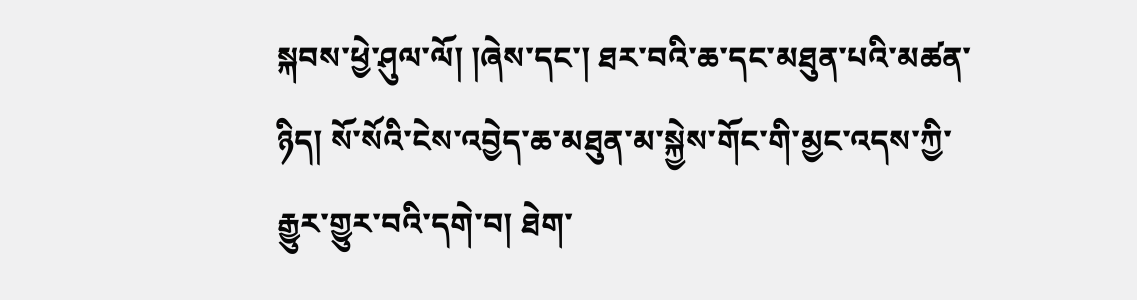སྐབས་ཕྱེ་ཤུལ་ལོ། །ཞེས་དང་། ཐར་བའི་ཆ་དང་མཐུན་པའི་མཚན་ཉིད། སོ་སོའི་ངེས་འབྱེད་ཆ་མཐུན་མ་སྐྱེས་གོང་གི་མྱང་འདས་ཀྱི་རྒྱུར་གྱུར་བའི་དགེ་བ། ཐེག་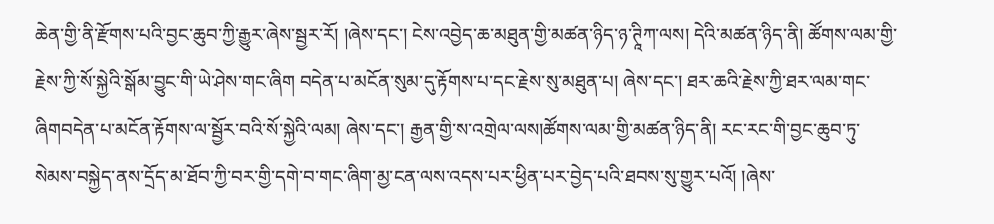ཆེན་གྱི་ནི་རྫོགས་པའི་བྱང་ཆུབ་ཀྱི་རྒྱུར་ཞེས་སྦྱར་རོ། །ཞེས་དང་། ངེས་འབྱེད་ཆ་མཐུན་གྱི་མཚན་ཉིད་ཉ་ཊཱིཀ་ལས། དེའི་མཚན་ཉིད་ནི། ཚོགས་ལམ་གྱི་རྗེས་ཀྱི་སོ་སྐྱེའི་སྒོམ་བྱུང་གི་ཡེ་ཤེས་གང་ཞིག བདེན་པ་མངོན་སུམ་དུ་རྟོགས་པ་དང་རྗེས་སུ་མཐུན་པ། ཞེས་དང་། ཐར་ཆའི་རྗེས་ཀྱི་ཐར་ལམ་གང་ཞིགབདེན་པ་མངོན་རྟོགས་ལ་སྦྱོར་བའི་སོ་སྐྱེའི་ལམ། ཞེས་དང་། རྒྱན་གྱི་ས་འགྲེལ་ལས།ཚོགས་ལམ་གྱི་མཚན་ཉིད་ནི། རང་རང་གི་བྱང་ཆུབ་ཏུ་སེམས་བསྐྱེད་ནས་དྲོད་མ་ཐོབ་ཀྱི་བར་གྱི་དགེ་བ་གང་ཞིག་མྱ་ངན་ལས་འདས་པར་ཕྱིན་པར་བྱེད་པའི་ཐབས་སུ་གྱུར་པའོ། །ཞེས་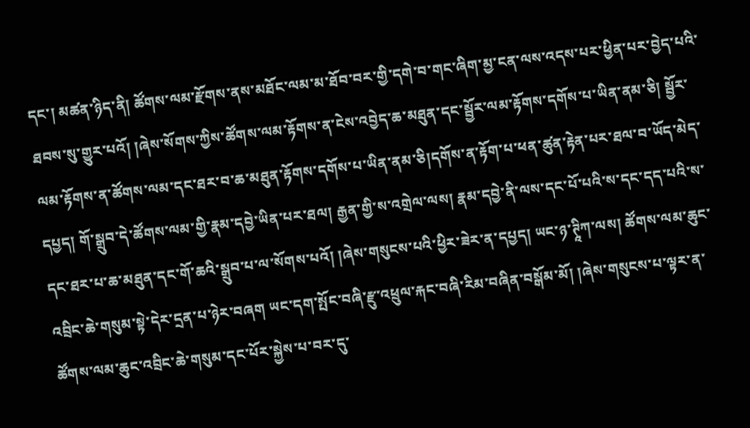དང་། མཚན་ཉིད་ནི། ཚོགས་ལམ་རྫོགས་ནས་མཐོང་ལམ་མ་ཐོབ་བར་གྱི་དགེ་བ་གང་ཞིག་མྱ་ངན་ལས་འདས་པར་ཕྱིན་པར་བྱེད་པའི་ཐབས་སུ་གྱུར་པའོ། །ཞེས་སོགས་ཀྱིས་ཚོགས་ལམ་རྟོགས་ན་ངེས་འབྱེད་ཆ་མཐུན་དང་སྦྱོར་ལམ་རྟོགས་དགོས་པ་ཡིན་ནམ་ཅི། སྦྱོར་ལམ་རྟོགས་ན་ཚོགས་ལམ་དང་ཐར་བ་ཆ་མཐུན་རྟོགས་དགོས་པ་ཡིན་ནམ་ཅི།དགོས་ན་རྟོག་པ་ཕན་ཚུན་རྟེན་པར་ཐལ་བ་ཡོད་མེད་དཔྱད། གོ་སྒྲུབ་དེ་ཚོགས་ལམ་གྱི་རྣམ་དབྱེ་ཡིན་པར་ཐལ། རྒྱན་གྱི་ས་འགྲེལ་ལས། རྣམ་དབྱེ་ནི་ལས་དང་པོ་པའི་ས་དང་དད་པའི་ས་དང་ཐར་པ་ཆ་མཐུན་དང་གོ་ཆའི་སྒྲུབ་པ་ལ་སོགས་པའོ། །ཞེས་གསུངས་པའི་ཕྱིར་ཟེར་ན་དཔྱད། ཡང་ཉ་ཊཱིཀ་ལས། ཚོགས་ལམ་ཆུང་འབྲིང་ཆེ་གསུམ་སྟེ་དེར་དྲན་པ་ཉེར་བཞག ཡང་དག་སྤོང་བཞི་རྫུ་འཕྲུལ་རྐང་བཞི་རིམ་བཞིན་བསྒོམ་མོ། །ཞེས་གསུངས་པ་ལྟར་ན་ཚོགས་ལམ་ཆུང་འབྲིང་ཆེ་གསུམ་དང་པོར་སྐྱེས་པ་བར་དུ་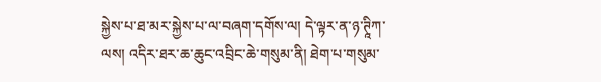སྐྱེས་པ་ཐ་མར་སྐྱེས་པ་ལ་བཞག་དགོས་ལ། དེ་ལྟར་ན་ཉ་ཊཱིཀ་ལས། འདིར་ཐར་ཆ་ཆུང་འབྲིང་ཆེ་གསུམ་ནི། ཐེག་པ་གསུམ་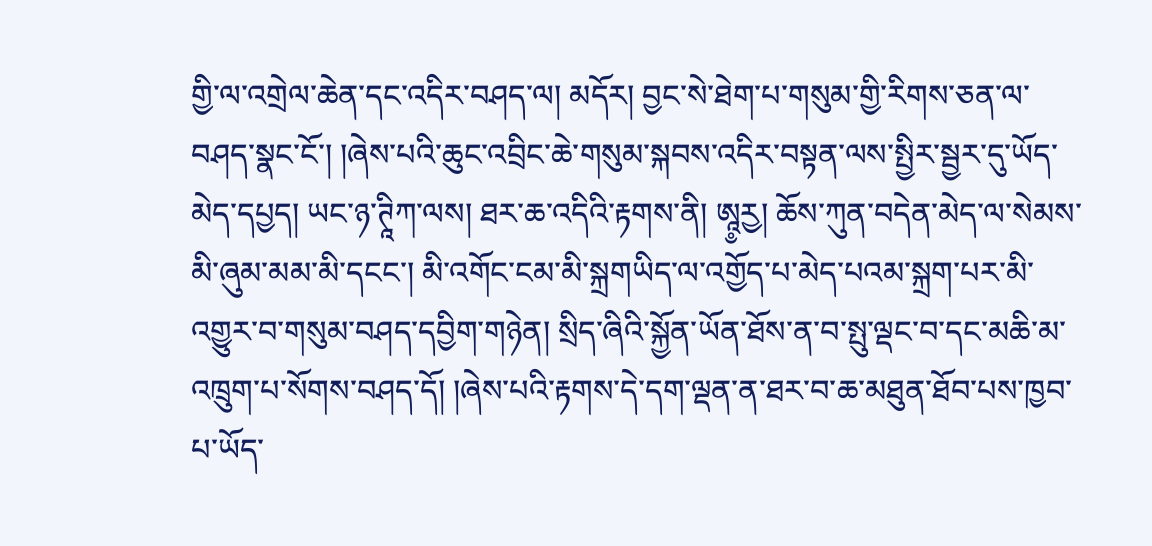གྱི་ལ་འགྲེལ་ཆེན་དང་འདིར་བཤད་ལ། མདོར། བྱང་སེ་ཐེག་པ་གསུམ་གྱི་རིགས་ཅན་ལ་བཤད་སྣང་ངོ་། །ཞེས་པའི་ཆུང་འབྲིང་ཆེ་གསུམ་སྐབས་འདིར་བསྟན་ལས་སྤྱིར་སྦྱར་དུ་ཡོད་མེད་དཔྱད། ཡང་ཉ་ཊཱིཀ་ལས། ཐར་ཆ་འདིའི་རྟགས་ནི། ཨཱ༵རྱ། ཆོས་ཀུན་བདེན་མེད་ལ་སེམས་མི་ཞུམ་མམ་མི་དངང་། མི་འགོང་ངམ་མི་སྐྲགཡིད་ལ་འགྱོད་པ་མེད་པའམ་སྐྲག་པར་མི་འགྱུར་བ་གསུམ་བཤད་དབྱིག་གཉེན། སྲིད་ཞིའི་སྐྱོན་ཡོན་ཐོས་ན་བ་སྤུ་ལྡང་བ་དང་མཆི་མ་འཁྲུག་པ་སོགས་བཤད་དོ། །ཞེས་པའི་རྟགས་དེ་དག་ལྡན་ན་ཐར་བ་ཆ་མཐུན་ཐོབ་པས་ཁྱབ་པ་ཡོད་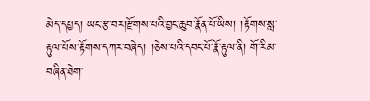མེད་དཔྱད། ཡང་རྩ་བར།རྫོགས་པའི་བྱང་ཆུབ་རྣོན་པོ་ཡིས། །རྟོགས་སླ་རྟུལ་པོས་རྟོགས་དཀར་བཞེད། །ཅེས་པའི་དབང་པོ་རྣོ་རྟུལ་ནི། གོ་རིམ་བཞིན་ཐེག་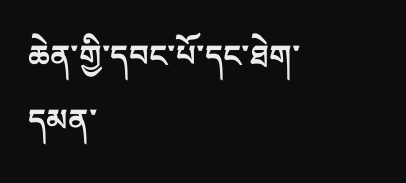ཆེན་གྱི་དབང་པོ་དང་ཐེག་དམན་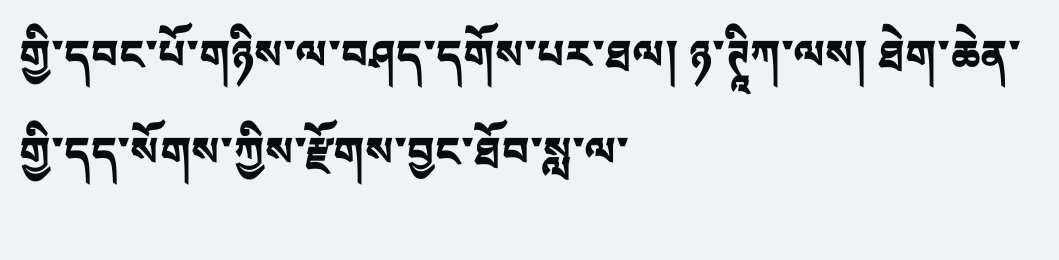གྱི་དབང་པོ་གཉིས་ལ་བཤད་དགོས་པར་ཐལ། ཉ་ཊཱིཀ་ལས། ཐེག་ཆེན་གྱི་དད་སོགས་ཀྱིས་རྫོགས་བྱང་ཐོབ་སླ་ལ་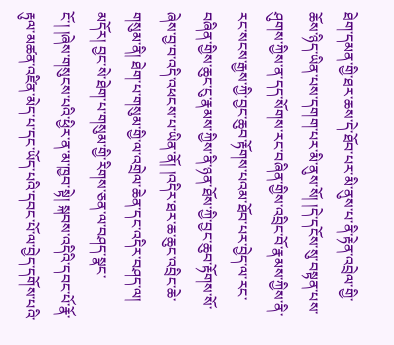ཐེག་དམན་གྱི་ཐར་ཆས་དེ་ཐོབ་པར་མི་ནུས་པ་ནི་རྟེན་འབྲེལ་གྱི་ཆོས་ཉིད་ཡིན་པས་དགག་པར་མི་ནུས་སོ། །དེ་དངོས་སུ་བསྟན་པས་ཤུགས་ཀྱིས་ན་དད་སོགས་རང་བཞིན་གྱིས་འབྲིང་བོ་རྣམས་ཀྱིས་ནི་རང་སངས་རྒྱས་ཀྱི་བྱང་ཆུབ་རྟོགས་པའམ་ཐོབ་པར་བྱེད་ལ་རང་བཞིན་གྱིས་ཆུང་ངུ་རྣམས་ཀྱིས་ནི་ཉན་ཐོས་ཀྱི་བྱང་ཆུབ་རྟོགས་སོ་ཞེས་བྱ་བ་འདི་འཕངས་པ་ཡིན་ནོ། །འདིར་ཐར་ཆ་ཆུང་འབྲིང་ཆེ་གསུམ་ནི། ཐེག་པ་གསུམ་གྱི་ལ་འགྲེལ་ཆེན་དང་འདིར་བཤད་ལ། མདོར། བྱང་སེ་ཐེག་པ་གསུམ་གྱི་རིགས་ཅན་ལ་བཤད་སྣང་ངོ་། །ཞེས་གསུངས་པའི་ཕྱིར་ན་མ་ཁྱབ་སྟེ། སྐབས་འདིའི་དབང་པོ་རྣོ་རྟུལ་མཚན་འཛིན་མེད་པ་དང་ཡོད་པའི་དབང་པོ་ལ་བྱེད་དགོས་པའི་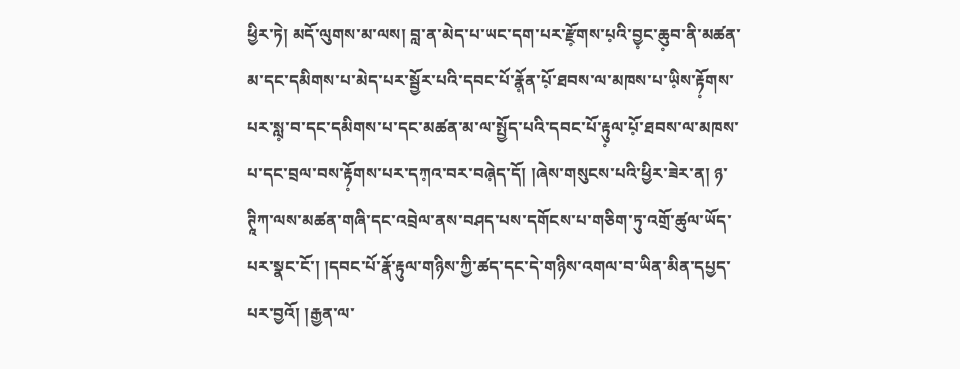ཕྱིར་ཏེ། མདོ་ལུགས་མ་ལས། བླ་ན་མེད་པ་ཡང་དག་པར་རྫོ༷གས་པ༷འི་བྱ༷ང་ཆུ༷བ་ནི་མཚན་མ་དང་དམིགས་པ་མེད་པར་སྦྱོར་པའི་དབང་པོ་རྣོ༷ན་པོ༷་ཐབས་ལ་མཁས་པ་ཡི༷ས་རྟོ༷གས་པར་སླ༷་བ་དང་དམིགས་པ་དང་མཚན་མ་ལ་སྤྱོད་པའི་དབང་པོ་རྟུ༷ལ་པོ༷་ཐབས་ལ་མཁས་པ་དང་བྲལ་བས་རྟོ༷གས་པར་དཀ༷འ་བར་བཞེ༷ད་དོ། །ཞེས་གསུངས་པའི་ཕྱིར་ཟེར་ན། ཉ་ཊཱིཀ་ལས་མཚན་གཞི་དང་འབྲེལ་ནས་བཤད་པས་དགོངས་པ་གཅིག་ཏུ་འགྲོ་ཚུལ་ཡོད་པར་སྣང་ངོ་། །དབང་པོ་རྣོ་རྟུལ་གཉིས་ཀྱི་ཚད་དང་དེ་གཉིས་འགལ་བ་ཡིན་མིན་དཔྱད་པར་བྱའོ། །རྒྱན་ལ་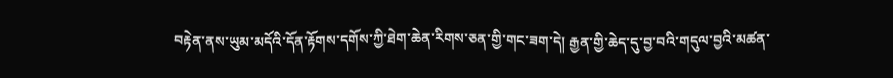བརྟེན་ནས་ཡུམ་མདོའི་དོན་རྟོགས་དགོས་ཀྱི་ཐེག་ཆེན་རིགས་ཅན་གྱི་གང་ཟག་དེ། རྒྱན་གྱི་ཆེད་དུ་བྱ་བའི་གདུལ་བྱའི་མཚན་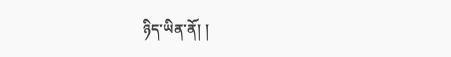ཉིད་ཡིན་ནོ། །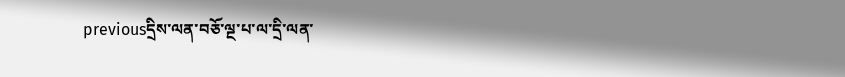previousདྲིས་ལན་བཅོ་ལྔ་པ་ལ་དྲི་ལན་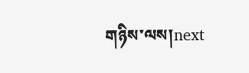གཉིས་ལས།next